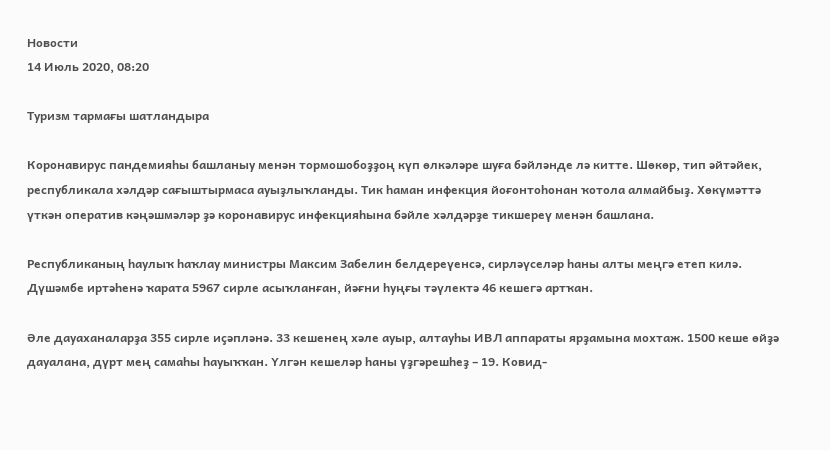Новости
14 Июль 2020, 08:20

Туризм тармағы шатландыра

Коронавирус пандемияһы башланыу менән тормошобоҙҙоң күп өлкәләре шуға бәйләнде лә китте. Шөкөр, тип әйтәйек, республикала хәлдәр сағыштырмаса ауыҙлыҡланды. Тик һаман инфекция йоғонтоһонан ҡотола алмайбыҙ. Хөкүмәттә үткән оператив кәңәшмәләр ҙә коронавирус инфекцияһына бәйле хәлдәрҙе тикшереү менән башлана.

Республиканың һаулыҡ һаҡлау министры Максим Забелин белдереүенсә, сирләүселәр һаны алты меңгә етеп килә. Дүшәмбе иртәһенә ҡарата 5967 сирле асыҡланған, йәғни һуңғы тәүлектә 46 кешегә артҡан.

Әле дауаханаларҙа 355 сирле иҫәпләнә. 33 кешенең хәле ауыр, алтауһы ИВЛ аппараты ярҙамына мохтаж. 1500 кеше өйҙә дауалана, дүрт мең самаһы һауыҡҡан. Үлгән кешеләр һаны үҙгәрешһеҙ – 19. Ковид-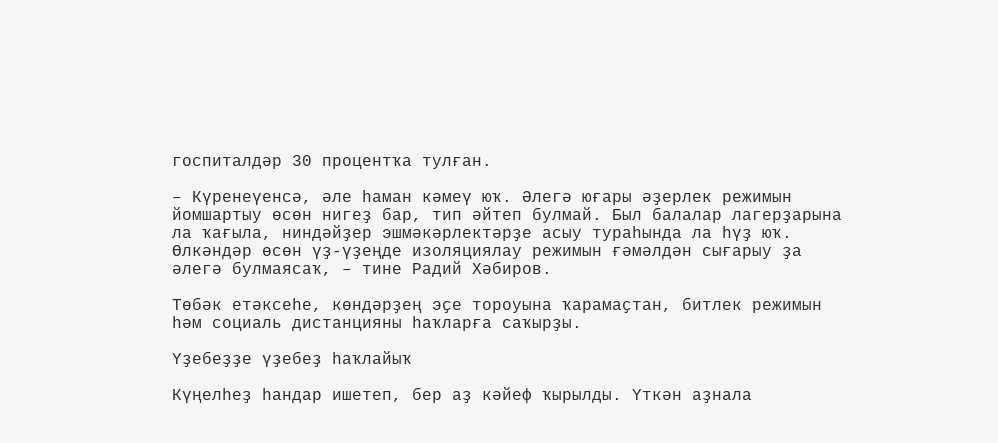госпиталдәр 30 процентҡа тулған.

– Күренеүенсә, әле һаман кәмеү юҡ. Әлегә юғары әҙерлек режимын йомшартыу өсөн нигеҙ бар, тип әйтеп булмай. Был балалар лагерҙарына ла ҡағыла, ниндәйҙер эшмәкәрлектәрҙе асыу тураһында ла һүҙ юҡ. Өлкәндәр өсөн үҙ-үҙеңде изоляциялау режимын ғәмәлдән сығарыу ҙа әлегә булмаясаҡ, – тине Радий Хәбиров.

Төбәк етәксеһе, көндәрҙең эҫе тороуына ҡарамаҫтан, битлек режимын һәм социаль дистанцияны һаҡларға саҡырҙы.

Үҙебеҙҙе үҙебеҙ һаҡлайыҡ

Күңелһеҙ һандар ишетеп, бер аҙ кәйеф ҡырылды. Үткән аҙнала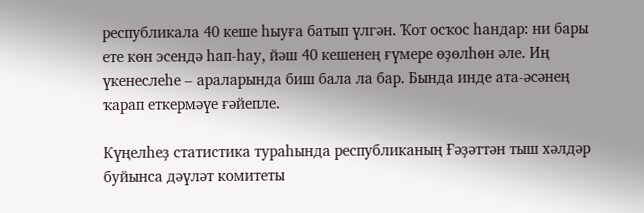республикала 40 кеше һыуға батып үлгән. Ҡот осҡос һандар: ни бары ете көн эсендә һап-һау, йәш 40 кешенең ғүмере өҙөлһөн әле. Иң үкенеслеһе – араларында биш бала ла бар. Бында инде ата-әсәнең ҡарап еткермәүе ғәйепле.

Күңелһеҙ статистика тураһында республиканың Ғәҙәттән тыш хәлдәр буйынса дәүләт комитеты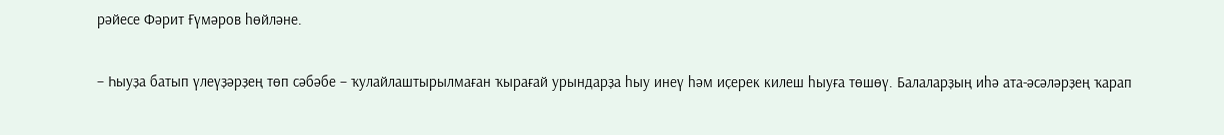рәйесе Фәрит Ғүмәров һөйләне.

– Һыуҙа батып үлеүҙәрҙең төп сәбәбе – ҡулайлаштырылмаған ҡырағай урындарҙа һыу инеү һәм иҫерек килеш һыуға төшөү. Балаларҙың иһә ата-әсәләрҙең ҡарап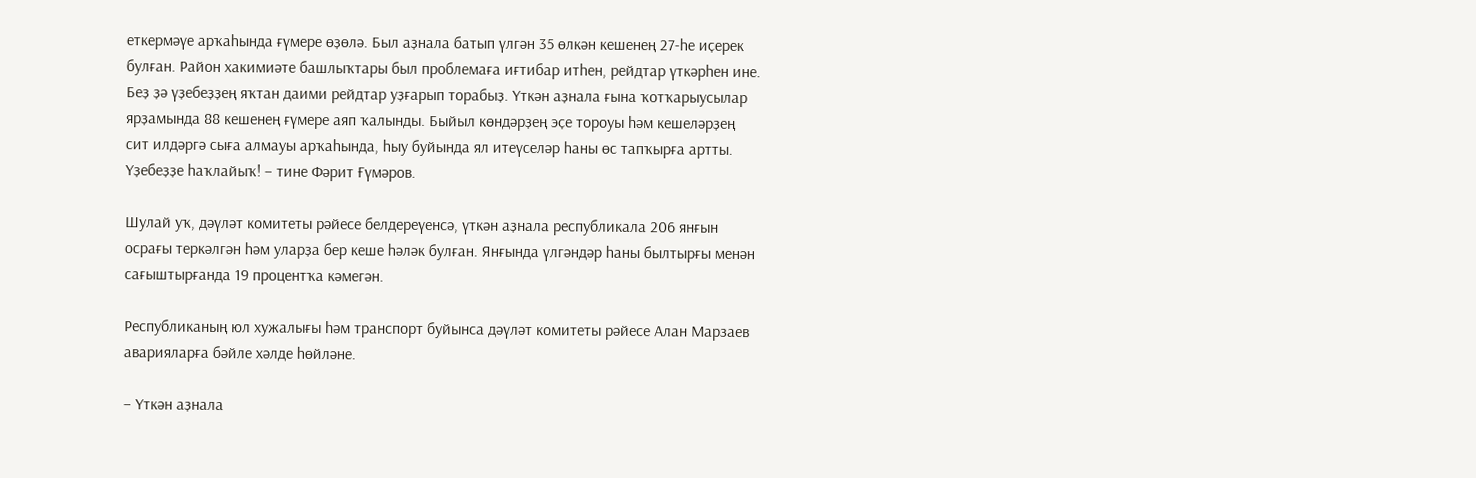еткермәүе арҡаһында ғүмере өҙөлә. Был аҙнала батып үлгән 35 өлкән кешенең 27-һе иҫерек булған. Район хакимиәте башлыҡтары был проблемаға иғтибар итһен, рейдтар үткәрһен ине. Беҙ ҙә үҙебеҙҙең яҡтан даими рейдтар уҙғарып торабыҙ. Үткән аҙнала ғына ҡотҡарыусылар ярҙамында 88 кешенең ғүмере аяп ҡалынды. Быйыл көндәрҙең эҫе тороуы һәм кешеләрҙең сит илдәргә сыға алмауы арҡаһында, һыу буйында ял итеүселәр һаны өс тапҡырға артты. Үҙебеҙҙе һаҡлайыҡ! – тине Фәрит Ғүмәров.

Шулай уҡ, дәүләт комитеты рәйесе белдереүенсә, үткән аҙнала республикала 206 янғын осрағы теркәлгән һәм уларҙа бер кеше һәләк булған. Янғында үлгәндәр һаны былтырғы менән сағыштырғанда 19 процентҡа кәмегән.

Республиканың юл хужалығы һәм транспорт буйынса дәүләт комитеты рәйесе Алан Марзаев аварияларға бәйле хәлде һөйләне.

– Үткән аҙнала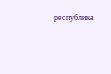республика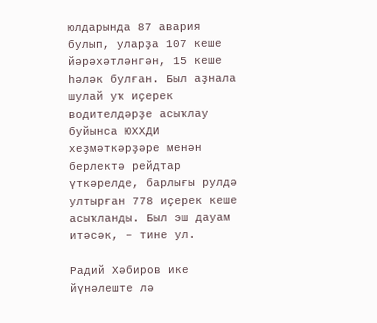юлдарында 87 авария булып, уларҙа 107 кеше йәрәхәтләнгән, 15 кеше һәләк булған. Был аҙнала шулай уҡ иҫерек водителдәрҙе асыҡлау буйынса ЮХХДИ хеҙмәткәрҙәре менән берлектә рейдтар үткәрелде, барлығы рулдә ултырған 778 иҫерек кеше асыҡланды. Был эш дауам итәсәк, – тине ул.

Радий Хәбиров ике йүнәлеште лә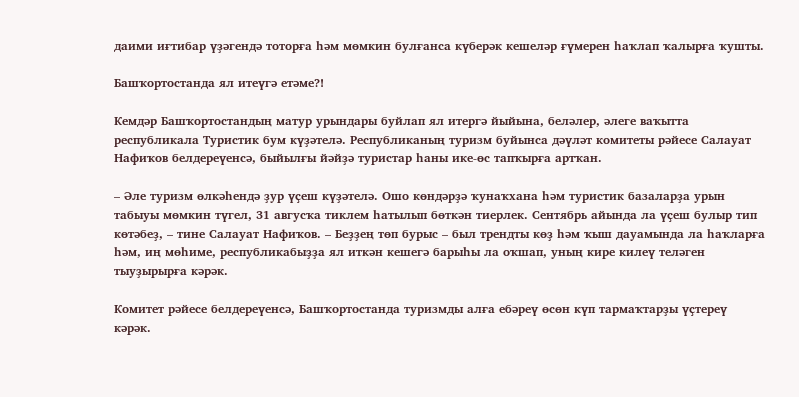даими иғтибар үҙәгендә тоторға һәм мөмкин булғанса күберәк кешеләр ғүмерен һаҡлап ҡалырға ҡушты.

Башҡортостанда ял итеүгә етәме?!

Кемдәр Башҡортостандың матур урындары буйлап ял итергә йыйына, беләлер, әлеге ваҡытта республикала Туристик бум күҙәтелә. Республиканың туризм буйынса дәүләт комитеты рәйесе Салауат Нафиҡов белдереүенсә, быйылғы йәйҙә туристар һаны ике-өс тапҡырға артҡан.

– Әле туризм өлкәһендә ҙур үҫеш күҙәтелә. Ошо көндәрҙә ҡунаҡхана һәм туристик базаларҙа урын табыуы мөмкин түгел, 31 авгусҡа тиклем һатылып бөткән тиерлек. Сентябрь айында ла үҫеш булыр тип көтәбеҙ, – тине Салауат Нафиҡов. – Беҙҙең төп бурыс – был трендты көҙ һәм ҡыш дауамында ла һаҡларға һәм, иң мөһиме, республикабыҙҙа ял иткән кешегә барыһы ла оҡшап, уның кире килеү теләген тыуҙырырға кәрәк.

Комитет рәйесе белдереүенсә, Башҡортостанда туризмды алға ебәреү өсөн күп тармаҡтарҙы үҫтереү кәрәк.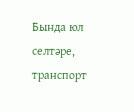Бында юл селтәре, транспорт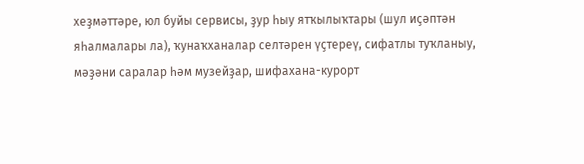хеҙмәттәре, юл буйы сервисы, ҙур һыу ятҡылыҡтары (шул иҫәптән яһалмалары ла), ҡунаҡханалар селтәрен үҫтереү, сифатлы туҡланыу, мәҙәни саралар һәм музейҙар, шифахана-курорт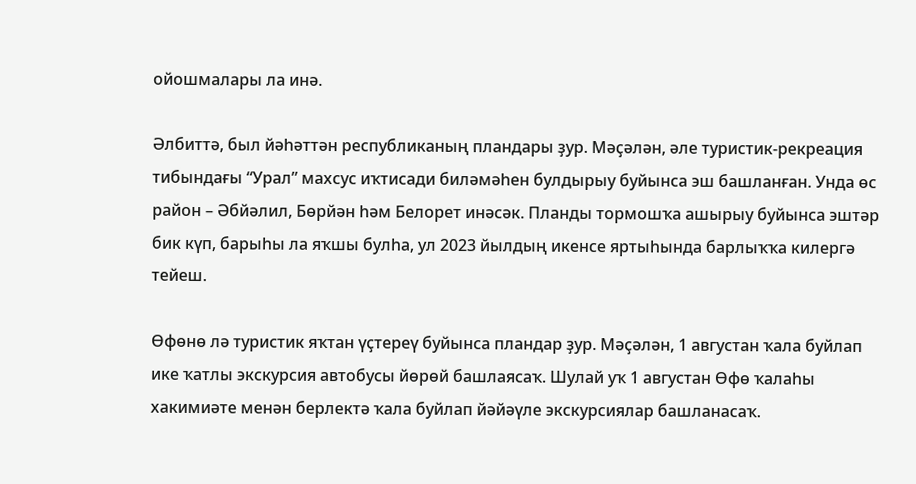ойошмалары ла инә.

Әлбиттә, был йәһәттән республиканың пландары ҙур. Мәҫәлән, әле туристик-рекреация тибындағы “Урал” махсус иҡтисади биләмәһен булдырыу буйынса эш башланған. Унда өс район – Әбйәлил, Бөрйән һәм Белорет инәсәк. Планды тормошҡа ашырыу буйынса эштәр бик күп, барыһы ла яҡшы булһа, ул 2023 йылдың икенсе яртыһында барлыҡҡа килергә тейеш.

Өфөнө лә туристик яҡтан үҫтереү буйынса пландар ҙур. Мәҫәлән, 1 августан ҡала буйлап ике ҡатлы экскурсия автобусы йөрөй башлаясаҡ. Шулай уҡ 1 августан Өфө ҡалаһы хакимиәте менән берлектә ҡала буйлап йәйәүле экскурсиялар башланасаҡ.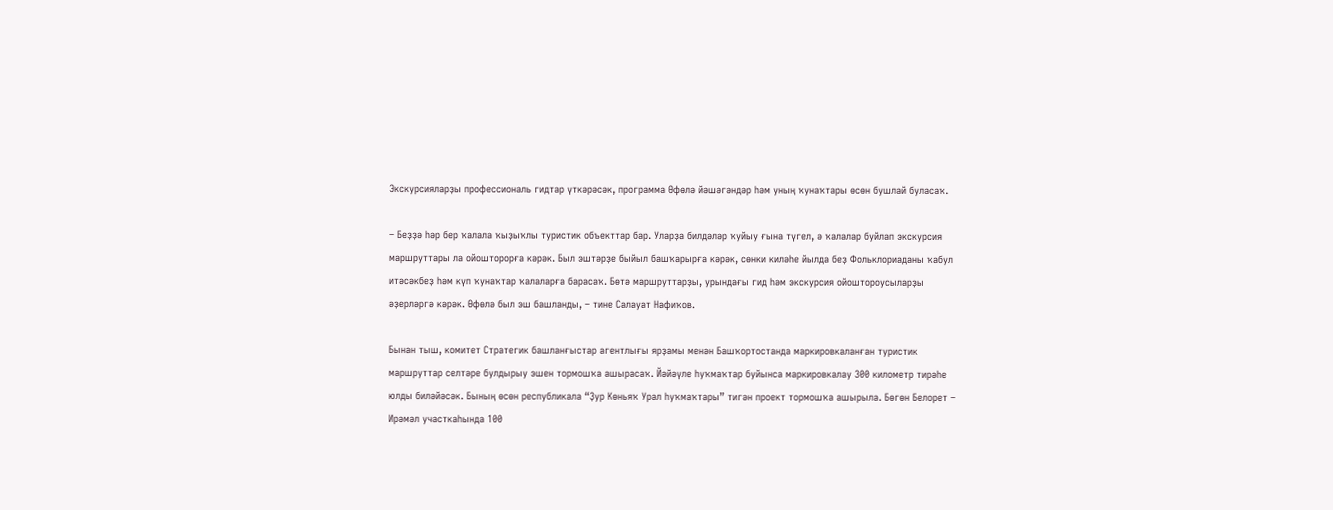Экскурсияларҙы профессиональ гидтар үткәрәсәк, программа Өфөлә йәшәгәндәр һәм уның ҡунаҡтары өсөн бушлай буласаҡ.

– Беҙҙә һәр бер ҡалала ҡыҙыҡлы туристик объекттар бар. Уларҙа билдәләр ҡуйыу ғына түгел, ә ҡалалар буйлап экскурсия маршруттары ла ойошторорға кәрәк. Был эштәрҙе быйыл башҡарырға кәрәк, сөнки киләһе йылда беҙ Фольклориаданы ҡабул итәсәкбеҙ һәм күп ҡунаҡтар ҡалаларға барасаҡ. Бөтә маршруттарҙы, урындағы гид һәм экскурсия ойоштороусыларҙы әҙерләргә кәрәк. Өфөлә был эш башланды, – тине Салауат Нафиҡов.

Бынан тыш, комитет Стратегик башланғыстар агентлығы ярҙамы менән Башҡортостанда маркировкаланған туристик маршруттар селтәре булдырыу эшен тормошҡа ашырасаҡ. Йәйәүле һуҡмаҡтар буйынса маркировкалау 300 километр тирәһе юлды биләйәсәк. Бының өсөн республикала “Ҙур Көньяҡ Урал һуҡмаҡтары” тигән проект тормошҡа ашырыла. Бөгөн Белорет – Ирәмәл участкаһында 100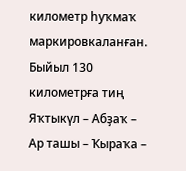километр һуҡмаҡ маркировкаланған. Быйыл 130 километрға тиң Яҡтыкүл – Абҙаҡ – Ар ташы – Ҡыраҡа –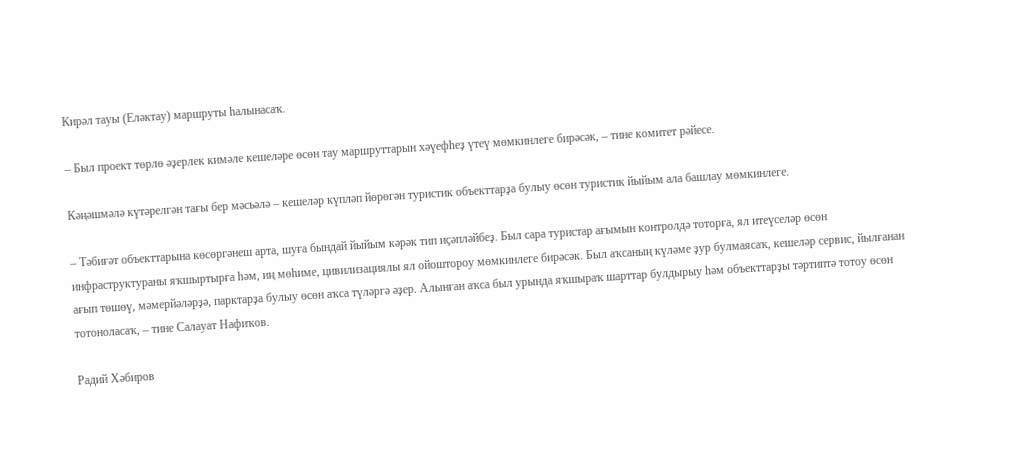Кирәл тауы (Еләктау) маршруты һалынасаҡ.

– Был проект төрлө әҙерлек кимәле кешеләре өсөн тау маршруттарын хәүефһеҙ үтеү мөмкинлеге бирәсәк, – тине комитет рәйесе.

Кәңәшмәлә күтәрелгән тағы бер мәсьәлә – кешеләр күпләп йөрөгән туристик объекттарҙа булыу өсөн туристик йыйым ала башлау мөмкинлеге.

– Тәбиғәт объекттарына көсөргәнеш арта, шуға бындай йыйым кәрәк тип иҫәпләйбеҙ. Был сара туристар ағымын контролдә тоторға, ял итеүселәр өсөн инфраструктураны яҡшыртырға һәм, иң мөһиме, цивилизациялы ял ойоштороу мөмкинлеге бирәсәк. Был аҡсаның күләме ҙур булмаясаҡ, кешеләр сервис, йылғанан ағып төшөү, мәмерйәләрҙә, парктарҙа булыу өсөн аҡса түләргә әҙер. Алынған аҡса был урында яҡшыраҡ шарттар булдырыу һәм объекттарҙы тәртиптә тотоу өсөн тотоноласаҡ, – тине Салауат Нафиҡов.

Радий Хәбиров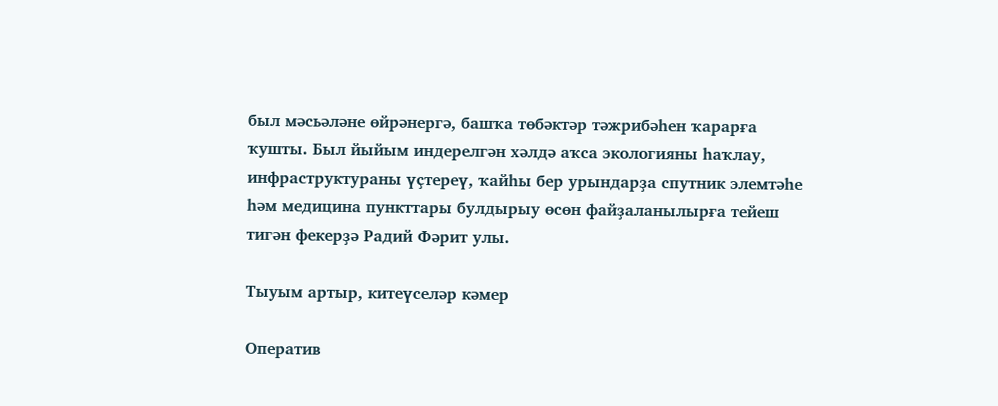был мәсьәләне өйрәнергә, башҡа төбәктәр тәжрибәһен ҡарарға ҡушты. Был йыйым индерелгән хәлдә аҡса экологияны һаҡлау, инфраструктураны үҫтереү, ҡайһы бер урындарҙа спутник элемтәһе һәм медицина пункттары булдырыу өсөн файҙаланылырға тейеш тигән фекерҙә Радий Фәрит улы.

Тыуым артыр, китеүселәр кәмер

Оператив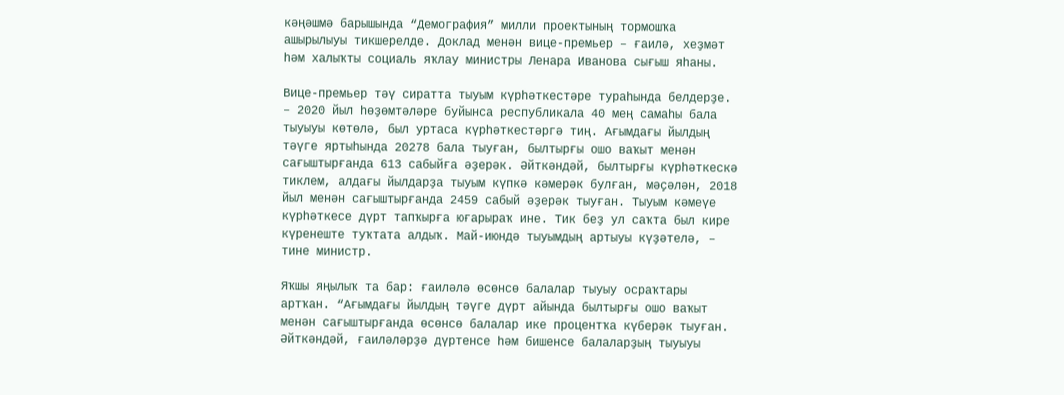кәңәшмә барышында “Демография” милли проектының тормошҡа ашырылыуы тикшерелде. Доклад менән вице-премьер – ғаилә, хеҙмәт һәм халыҡты социаль яҡлау министры Ленара Иванова сығыш яһаны.

Вице-премьер тәү сиратта тыуым күрһәткестәре тураһында белдерҙе.
– 2020 йыл һөҙөмтәләре буйынса республикала 40 мең самаһы бала тыуыуы көтөлә, был уртаса күрһәткестәргә тиң. Ағымдағы йылдың тәүге яртыһында 20278 бала тыуған, былтырғы ошо ваҡыт менән сағыштырғанда 613 сабыйға әҙерәк. Әйткәндәй, былтырғы күрһәткескә тиклем, алдағы йылдарҙа тыуым күпкә кәмерәк булған, мәҫәлән, 2018 йыл менән сағыштырғанда 2459 сабый әҙерәк тыуған. Тыуым кәмеүе күрһәткесе дүрт тапҡырға юғарыраҡ ине. Тик беҙ ул саҡта был кире күренеште туҡтата алдыҡ. Май-июндә тыуымдың артыуы күҙәтелә, – тине министр.

Яҡшы яңылыҡ та бар: ғаиләлә өсөнсө балалар тыуыу осраҡтары артҡан. “Ағымдағы йылдың тәүге дүрт айында былтырғы ошо ваҡыт менән сағыштырғанда өсөнсө балалар ике процентҡа күберәк тыуған. Әйткәндәй, ғаиләләрҙә дүртенсе һәм бишенсе балаларҙың тыуыуы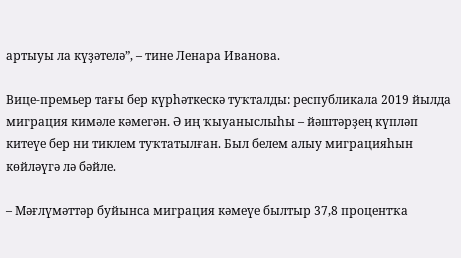артыуы ла күҙәтелә”, – тине Ленара Иванова.

Вице-премьер тағы бер күрһәткескә туҡталды: республикала 2019 йылда миграция кимәле кәмегән. Ә иң ҡыуаныслыһы – йәштәрҙең күпләп китеүе бер ни тиклем туҡтатылған. Был белем алыу миграцияһын көйләүгә лә бәйле.

– Мәғлүмәттәр буйынса миграция кәмеүе былтыр 37,8 процентҡа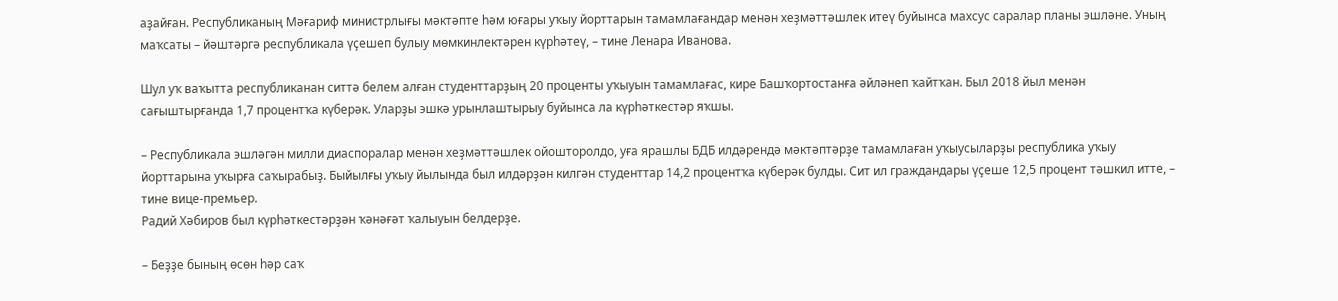аҙайған. Республиканың Мәғариф министрлығы мәктәпте һәм юғары уҡыу йорттарын тамамлағандар менән хеҙмәттәшлек итеү буйынса махсус саралар планы эшләне. Уның маҡсаты – йәштәргә республикала үҫешеп булыу мөмкинлектәрен күрһәтеү, – тине Ленара Иванова.

Шул уҡ ваҡытта республиканан ситтә белем алған студенттарҙың 20 проценты уҡыуын тамамлағас, кире Башҡортостанға әйләнеп ҡайтҡан. Был 2018 йыл менән сағыштырғанда 1,7 процентҡа күберәк. Уларҙы эшкә урынлаштырыу буйынса ла күрһәткестәр яҡшы.

– Республикала эшләгән милли диаспоралар менән хеҙмәттәшлек ойошторолдо, уға ярашлы БДБ илдәрендә мәктәптәрҙе тамамлаған уҡыусыларҙы республика уҡыу йорттарына уҡырға саҡырабыҙ. Быйылғы уҡыу йылында был илдәрҙән килгән студенттар 14,2 процентҡа күберәк булды. Сит ил граждандары үҫеше 12,5 процент тәшкил итте, – тине вице-премьер.
Радий Хәбиров был күрһәткестәрҙән ҡәнәғәт ҡалыуын белдерҙе.

– Беҙҙе бының өсөн һәр саҡ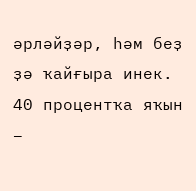әрләйҙәр, һәм беҙ ҙә ҡайғыра инек. 40 процентҡа яҡын –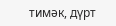тимәк, дүрт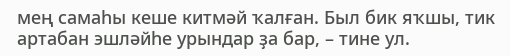мең самаһы кеше китмәй ҡалған. Был бик яҡшы, тик артабан эшләйһе урындар ҙа бар, – тине ул.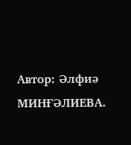Автор: Әлфиә МИНҒӘЛИЕВА.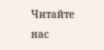Читайте нас